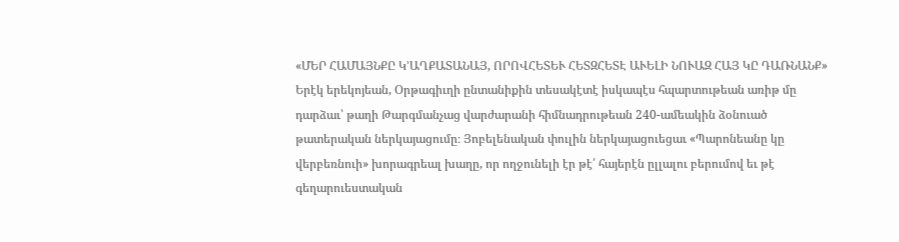«ՄԵՐ ՀԱՄԱՅՆՔԸ Կ՚ԱՂՔԱՏԱՆԱՅ, ՈՐՈՎՀԵՏԵՒ ՀԵՏԶՀԵՏԷ ԱՒԵԼԻ ՆՈՒԱԶ ՀԱՅ ԿԸ ԴԱՌՆԱՆՔ»
Երէկ երեկոյեան, Օրթագիւղի ընտանիքին տեսակէտէ իսկապէս հպարտութեան առիթ մը դարձաւ՝ թաղի Թարգմանչաց վարժարանի հիմնադրութեան 240-ամեակին ձօնուած թատերական ներկայացումը։ Յոբելենական փուլին ներկայացուեցաւ «Պարոնեանը կը վերբեռնուի» խորագրեալ խաղը, որ ողջունելի էր թէ՛ հայերէն ըլլալու բերումով եւ թէ գեղարուեստական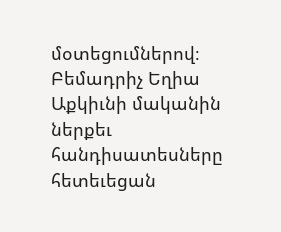մօտեցումներով։
Բեմադրիչ Եղիա Աքկիւնի մականին ներքեւ հանդիսատեսները հետեւեցան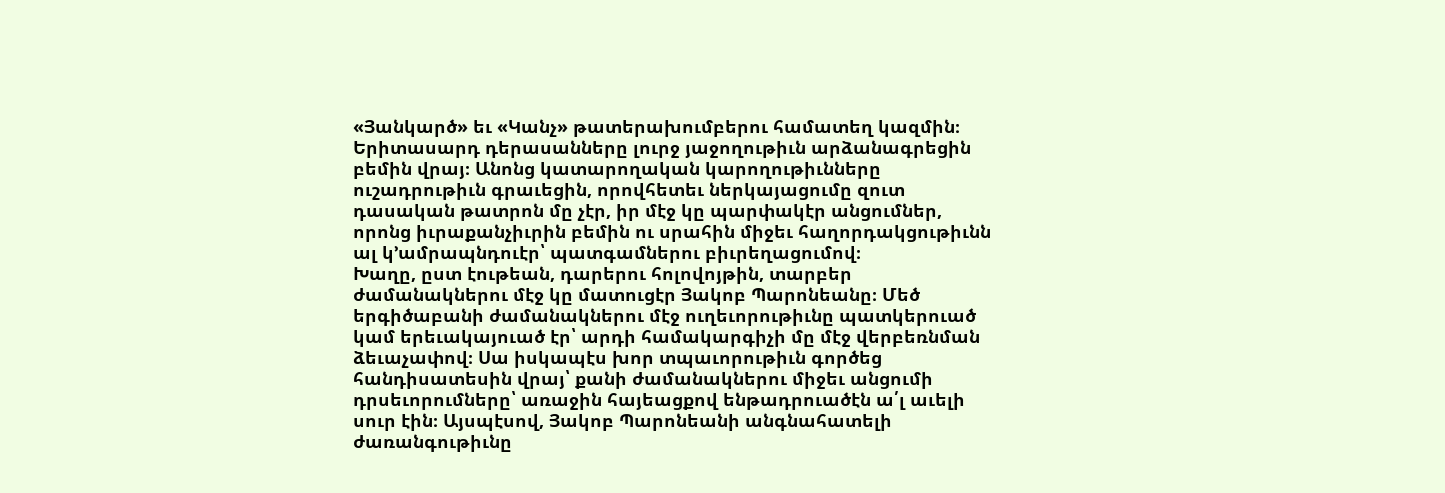«Յանկարծ» եւ «Կանչ» թատերախումբերու համատեղ կազմին։ Երիտասարդ դերասանները լուրջ յաջողութիւն արձանագրեցին բեմին վրայ։ Անոնց կատարողական կարողութիւնները ուշադրութիւն գրաւեցին, որովհետեւ ներկայացումը զուտ դասական թատրոն մը չէր, իր մէջ կը պարփակէր անցումներ, որոնց իւրաքանչիւրին բեմին ու սրահին միջեւ հաղորդակցութիւնն ալ կ՚ամրապնդուէր՝ պատգամներու բիւրեղացումով։
Խաղը, ըստ էութեան, դարերու հոլովոյթին, տարբեր ժամանակներու մէջ կը մատուցէր Յակոբ Պարոնեանը։ Մեծ երգիծաբանի ժամանակներու մէջ ուղեւորութիւնը պատկերուած կամ երեւակայուած էր՝ արդի համակարգիչի մը մէջ վերբեռնման ձեւաչափով։ Սա իսկապէս խոր տպաւորութիւն գործեց հանդիսատեսին վրայ՝ քանի ժամանակներու միջեւ անցումի դրսեւորումները՝ առաջին հայեացքով ենթադրուածէն ա՛լ աւելի սուր էին։ Այսպէսով, Յակոբ Պարոնեանի անգնահատելի ժառանգութիւնը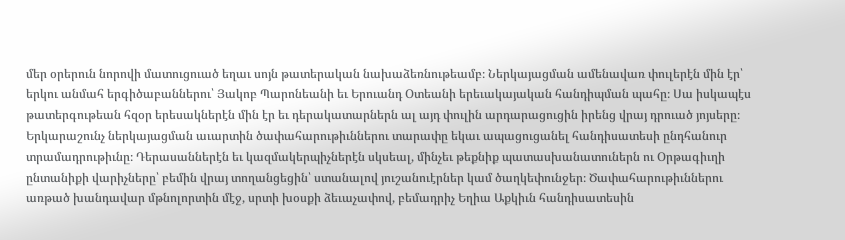մեր օրերուն նորովի մատուցուած եղաւ սոյն թատերական նախաձեռնութեամբ։ Ներկայացման ամենավառ փուլերէն մին էր՝ երկու անմահ երգիծաբաններու՝ Յակոբ Պարոնեանի եւ Երուանդ Օտեանի երեւակայական հանդիպման պահը։ Սա իսկապէս թատերգութեան հզօր երեսակներէն մին էր եւ դերակատարներն ալ այդ փուլին արդարացուցին իրենց վրայ դրուած յոյսերը։
Երկարաշունչ ներկայացման աւարտին ծափահարութիւններու տարափը եկաւ ապացուցանել հանդիսատեսի ընդհանուր տրամադրութիւնը։ Դերասաններէն եւ կազմակերպիչներէն սկսեալ, մինչեւ թեքնիք պատասխանատուներն ու Օրթագիւղի ընտանիքի վարիչները՝ բեմին վրայ տողանցեցին՝ ստանալով յուշանուէրներ կամ ծաղկեփունջեր։ Ծափահարութիւններու առթած խանդավար մթնոլորտին մէջ, սրտի խօսքի ձեւաչափով, բեմադրիչ Եղիա Աքկիւն հանդիսատեսին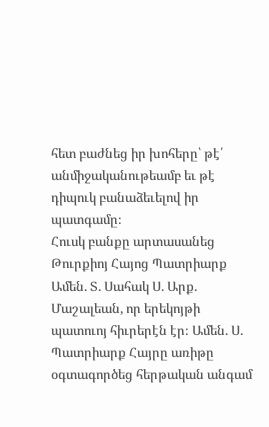հետ բաժնեց իր խոհերը՝ թէ՛ անմիջականութեամբ եւ թէ դիպուկ բանաձեւելով իր պատգամը։
Հուսկ բանքը արտասանեց Թուրքիոյ Հայոց Պատրիարք Ամեն. Տ. Սահակ Ս. Արք. Մաշալեան, որ երեկոյթի պատուոյ հիւրերէն էր։ Ամեն. Ս. Պատրիարք Հայրը առիթը օգտագործեց հերթական անգամ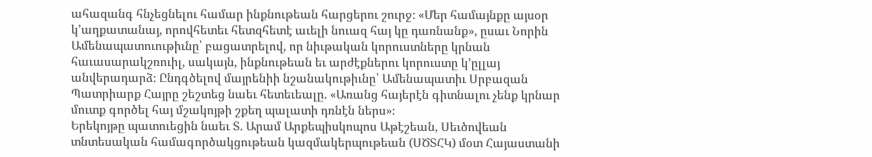ահազանգ հնչեցնելու համար ինքնութեան հարցերու շուրջ։ «Մեր համայնքը այսօր կ՚աղքատանայ, որովհետեւ հետզհետէ աւելի նուազ հայ կը դառնանք», ըսաւ Նորին Ամենապատուութիւնը՝ բացատրելով, որ նիւթական կորուստները կրնան հաւասարակշռուիլ, սակայն, ինքնութեան եւ արժէքներու կորուստը կ՚ըլլայ անվերադարձ։ Ընդգծելով մայրենիի նշանակութիւնը՝ Ամենապատիւ Սրբազան Պատրիարք Հայրը շեշտեց նաեւ հետեւեալը. «Առանց հայերէն գիտնալու չենք կրնար մուտք գործել հայ մշակոյթի շքեղ պալատի դռնէն ներս»։
Երեկոյթը պատուեցին նաեւ Տ. Արամ Արքեպիսկոպոս Աթէշեան, Սեւծովեան տնտեսական համագործակցութեան կազմակերպութեան (ՍԾՏՀԿ) մօտ Հայաստանի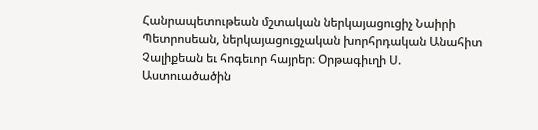Հանրապետութեան մշտական ներկայացուցիչ Նաիրի Պետրոսեան, ներկայացուցչական խորհրդական Անահիտ Չալիքեան եւ հոգեւոր հայրեր։ Օրթագիւղի Ս. Աստուածածին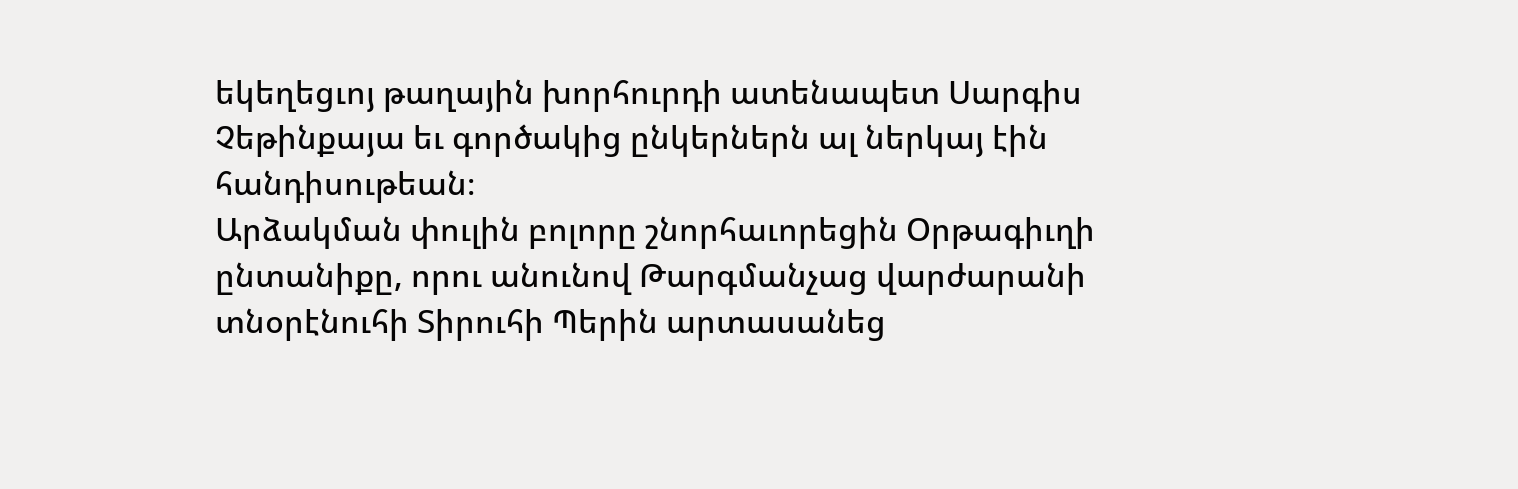եկեղեցւոյ թաղային խորհուրդի ատենապետ Սարգիս Չեթինքայա եւ գործակից ընկերներն ալ ներկայ էին հանդիսութեան։
Արձակման փուլին բոլորը շնորհաւորեցին Օրթագիւղի ընտանիքը, որու անունով Թարգմանչաց վարժարանի տնօրէնուհի Տիրուհի Պերին արտասանեց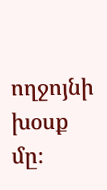ողջոյնի խօսք մը։